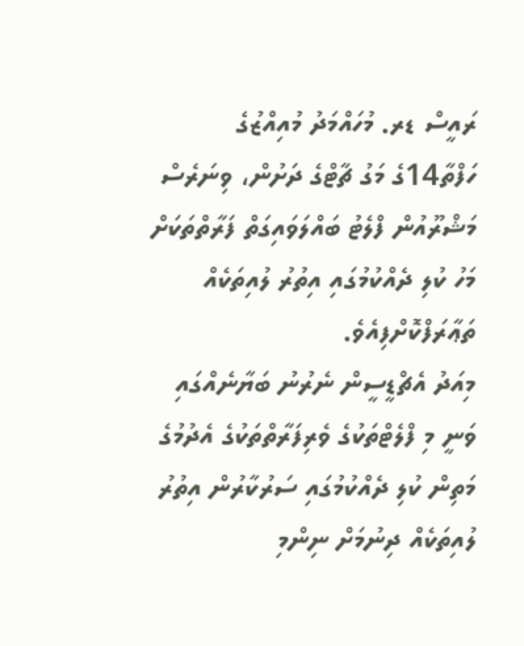ރައީސް ޑރ. މުހައްމަދު މުއިއްޒުގެ ހަފްތާ14ގެ މަގު ޗާޓްގެ ދަށުން، ވިނަރެސް މަޝްރޫއުން ފްލެޓު ބައްލަވައިގަތް ފަރާތްތަކަށް މަހު ކުލި ދެއްކުމުގައި އިތުރު ލުއިތަކެއް ތަޢާރަފްކޮށްފިއެވެ.
މިއަދު އެޗްޑީސީން ނެރުނު ބަޔާނެއްގައި ވަނީ މި ފްލެޓްތަކުގެ ވެރިފަރާތްތަކުގެ އެދުމުގެ މަތިން ކުލި ދެއްކުމުގައި ސަރުކާރުން އިތުރު ލުއިތަކެއް ދިނުމަށް ނިންމި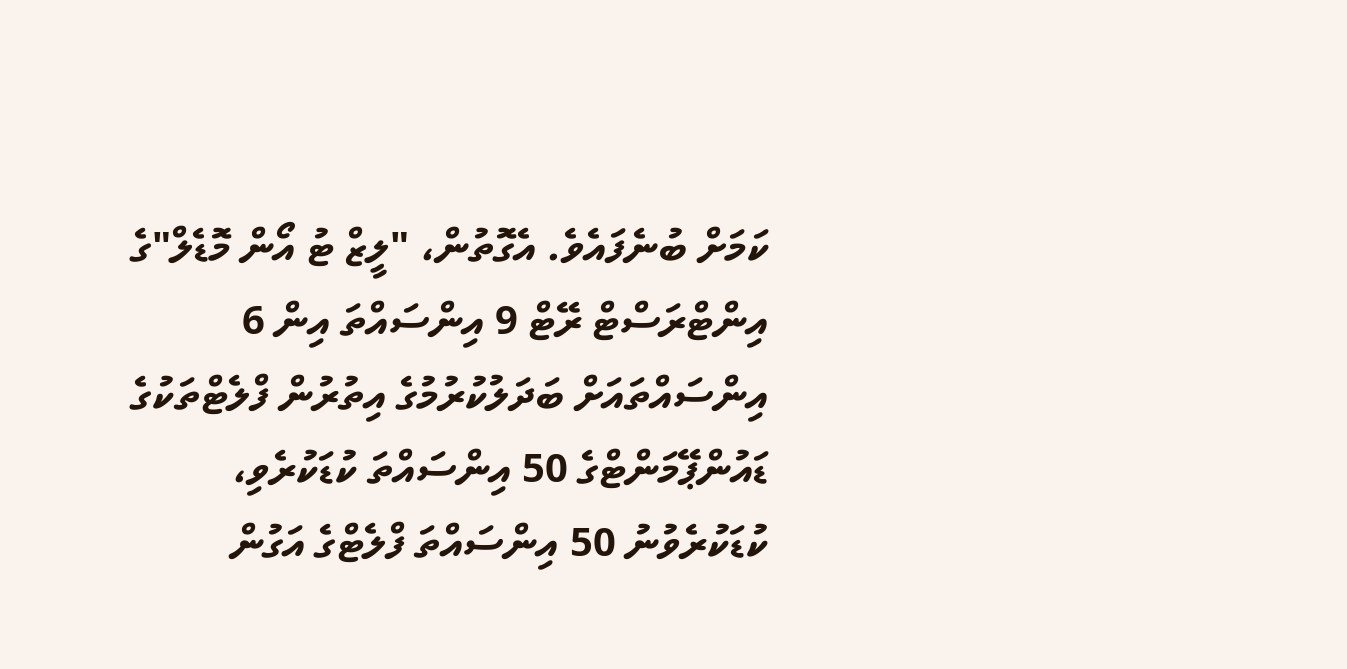ކަމަށް ބުނެފައެވެ. އެގޮތުން، "ލީޒް ޓު އޯން މޮޑެލް"ގެ އިންޓްރަސްޓް ރޭޓް 9 އިންސައްތަ އިން 6 އިންސައްތައަށް ބަދަލުކުރުމުގެ އިތުރުން ފްލެޓްތަކުގެ ޑައުންޕޭމަންޓްގެ 50 އިންސައްތަ ކުޑަކުރެވި، ކުޑަކުރެވުނު 50 އިންސައްތަ ފްލެޓްގެ އަގުން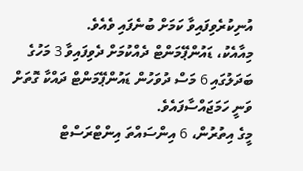އުނިކުރެވިފައިވާ ކަމަށް ބުނެފައި ވެއެވެ.
މިއާއެކު، ޑައުންޕޭމަންޓް ދެއްކުމަށް ދެވިފައިވާ 3 މަހުގެ ބަދަލުގައި 6 މަސް ދުވަހުން ޑައުންޕޭމަންޓް ދައްކާ ގޮތަށް ވަނީ ހަމަޖައްސާފައެވެ.
މީގެ އިތުރުން، 6 އިންސައްތަ އިންޓްރަސްޓް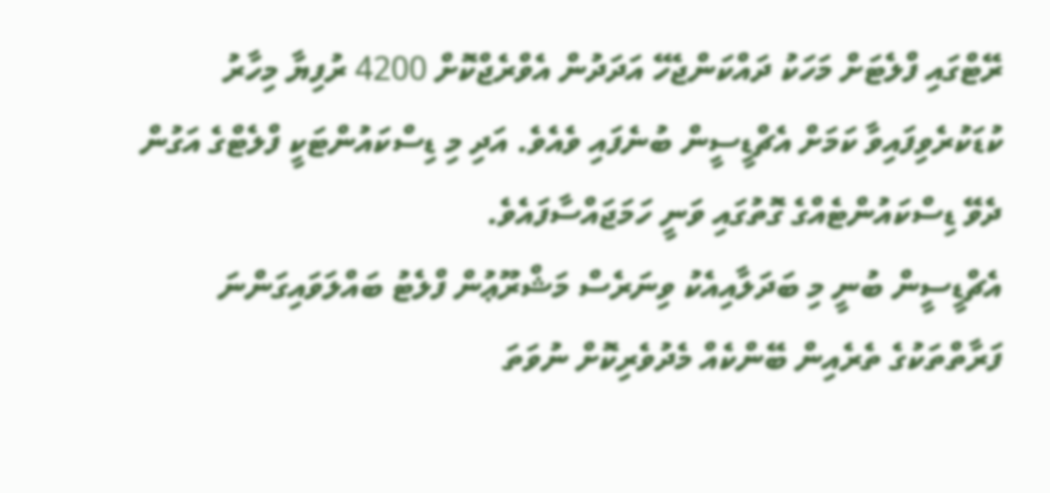ރޭޓްގައި ފްލެޓަށް މަހަކު ދައްކަންޖެހޭ އަދަދުން އެވްރެޖްކޮށް 4200 ރުފިޔާ މިހާރު ކުޑަކުރެވިފައިވާ ކަމަށް އެޗްޑީސީން ބުނެފައި ވެއެވެ. އަދި މި ޑިސްކައުންޓަކީ ފްލެޓްގެ އަގުން ދެވޭ ޑިސްކައުންޓެއްގެ ގޮތުގައި ވަނީ ހަމަޖައްސާފައެވެ.
އެޗްޑީސީން ބުނީ މި ބަދަލާއިއެކު ވިނަރެސް މަޝްރޫޢުން ފްލެޓު ބައްލަވައިގަންނަ ފަރާތްތަކުގެ ތެރެއިން ބޭންކެއް މެދުވެރިކޮށް ނުވަތަ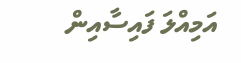އަމިއްލަ ފައިސާއިން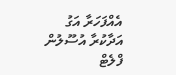އެއްފަހަރާ އަގު އަދާކުރާ އުސޫލުން ފްލެޓް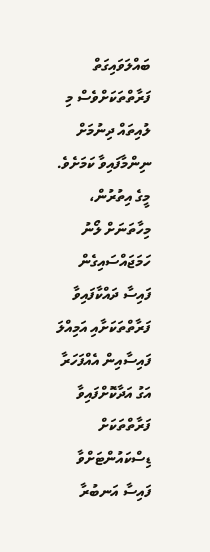ބައްލަވައިގަތް ފަރާތްތަކަށްވެސް މި ލުއިތައް ދިނުމަށް ނިންމާފައިވާ ކަމަށެވެ.
މީގެ އިތުރުން، މިހާތަނަށް ލޯނު ހަމަޖައްސައިގެން ފައިސާ ދައްކާފައިވާ ފަރާތްތަކަށާއި އަމިއްލަ ފައިސާއިން އެއްފަހަރާ އަގު އަދާކޮށްފައިވާ ފަރާތްތަކަށް ޑިސްކައުންޓަށްވާ ފައިސާ އަނބުރާ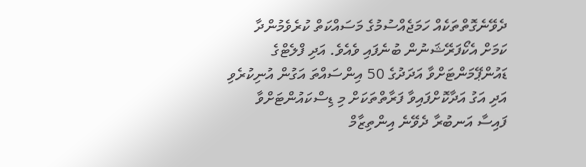ދެވޭނެގޮތްތަކެއް ހަމަޖެއްސުމުގެ މަސައްކަތް ކުރެވެމުންދާ ކަމަށް އެކޯފަރޭޝަނުން ބުނެފައި ވެއެވެ. އަދި ފްލެޓްގެ ޑައުންޕޭމަންޓަށްވާ އަދަދުގެ 50 އިންސައްތަ އަގުން އުނިކުރެވި އަދި އަގު އަދާކޮށްފައިވާ ފަރާތްތަކަށް މި ޑިސްކައުންޓަށްވާ ފައިސާ އަނބުރާ ދެވޭނެ އިންތިޒާމް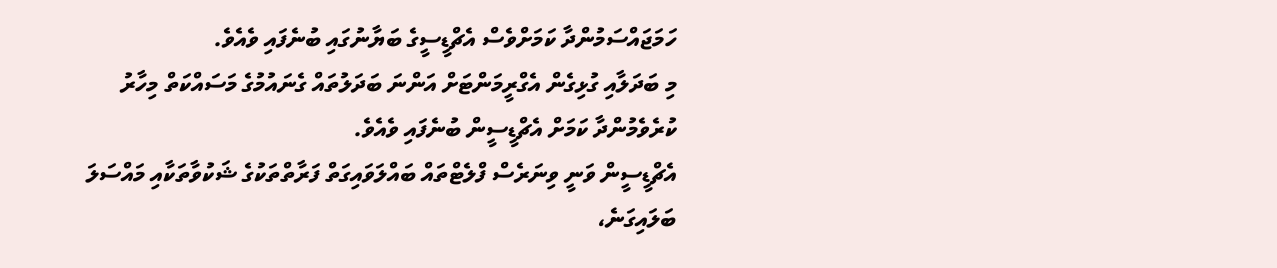ހަމަޖައްސަމުންދާ ކަމަށްވެސް އެޗްޑީސީގެ ބަޔާނުގައި ބުނެފައި ވެއެވެ.
މި ބަދަލާއި ގުޅިގެން އެގްރީމަންޓަށް އަންނަ ބަދަލުތައް ގެނައުމުގެ މަސައްކަތް މިހާރު ކުރެވެމުންދާ ކަމަށް އެޗްޑީސީން ބުނެފައި ވެއެވެ.
އެޗްޑީސީން ވަނީ ވިނަރެސް ފްލެޓްތައް ބައްލަވައިގަތް ފަރާތްތަކުގެ ޝަކުވާތަކާއި މައްސަލަ ބަލައިގަނެ،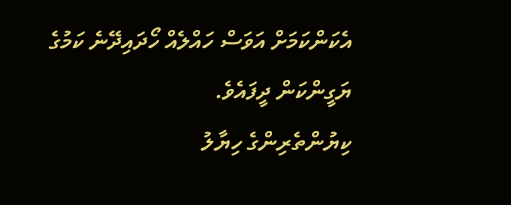އެކަންކަމަށް އަވަސް ހައްލެއް ހޯދައިދޭނެ ކަމުގެ ޔަގީންކަން ދީފައެވެ.
ކިޔުންތެރިންގެ ހިޔާލު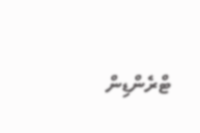ޓްރެންޑިން